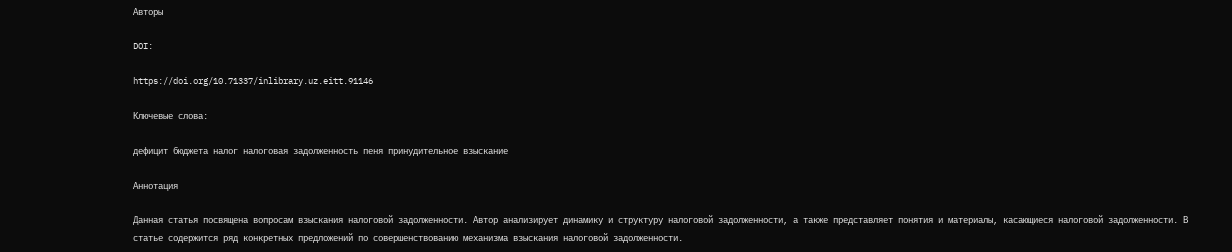Авторы

DOI:

https://doi.org/10.71337/inlibrary.uz.eitt.91146

Ключевые слова:

дефицит бюджета налог налоговая задолженность пеня принудительное взыскание

Аннотация

Данная статья посвящена вопросам взыскания налоговой задолженности. Автор анализирует динамику и структуру налоговой задолженности, а также представляет понятия и материалы, касающиеся налоговой задолженности. В статье содержится ряд конкретных предложений по совершенствованию механизма взыскания налоговой задолженности.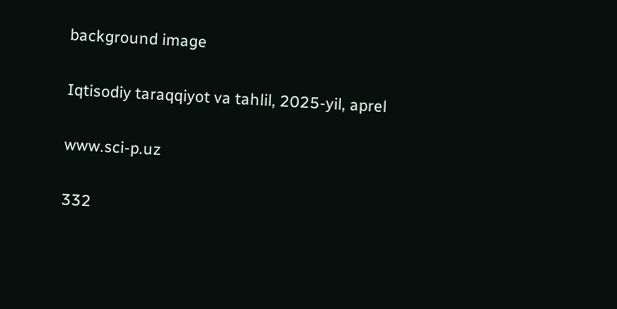background image

Iqtisodiy taraqqiyot va tahlil, 2025-yil, aprel

www.sci-p.uz

332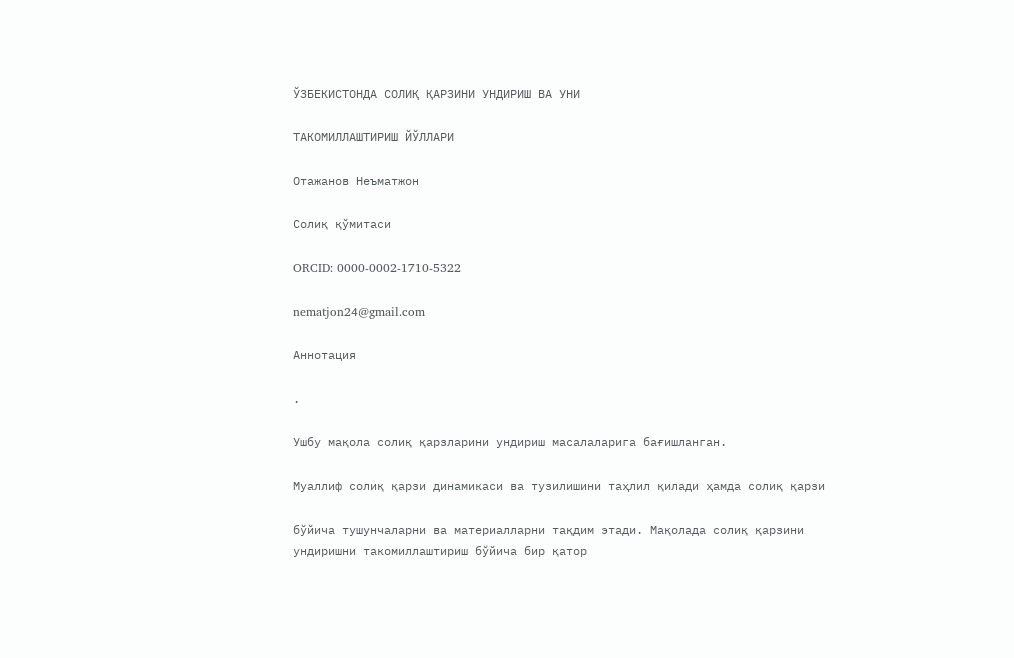ЎЗБЕКИСТОНДА СОЛИҚ ҚАРЗИНИ УНДИРИШ ВА УНИ

ТАКОМИЛЛАШТИРИШ ЙЎЛЛАРИ

Отажанов Неъматжон

Cолиқ қўмитаси

ORCID: 0000-0002-1710-5322

nematjon24@gmail.com

Аннотация

.

Ушбу мақола солиқ қарзларини ундириш масалаларига бағишланган.

Муаллиф солиқ қарзи динамикаси ва тузилишини таҳлил қилади ҳамда солиқ қарзи

бўйича тушунчаларни ва материалларни тақдим этади. Мақолада солиқ қарзини
ундиришни такомиллаштириш бўйича бир қатор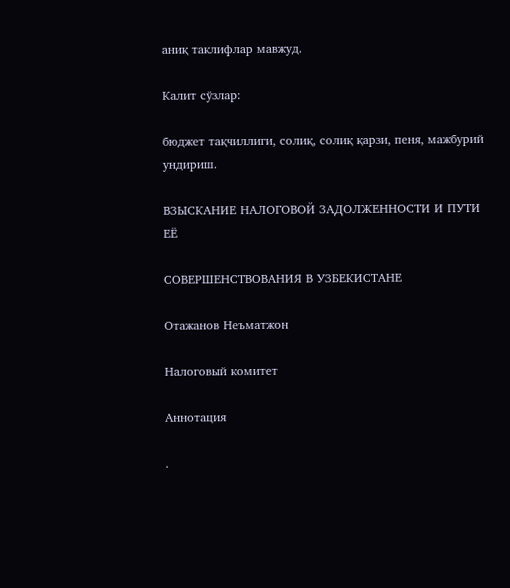аниқ таклифлар мавжуд.

Калит сўзлар:

бюджет тақчиллиги, солиқ, солиқ қарзи, пеня, мажбурий ундириш.

ВЗЫСКАНИЕ НАЛОГОВОЙ ЗАДОЛЖЕННОСТИ И ПУТИ ЕЁ

СОВЕРШЕНСТВОВАНИЯ В УЗБЕКИСТАНЕ

Отажанов Неъматжон

Налоговый комитет

Аннотация

.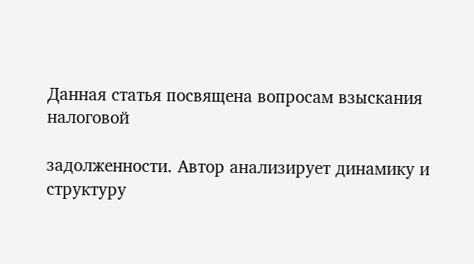Данная статья посвящена вопросам взыскания налоговой

задолженности. Автор анализирует динамику и структуру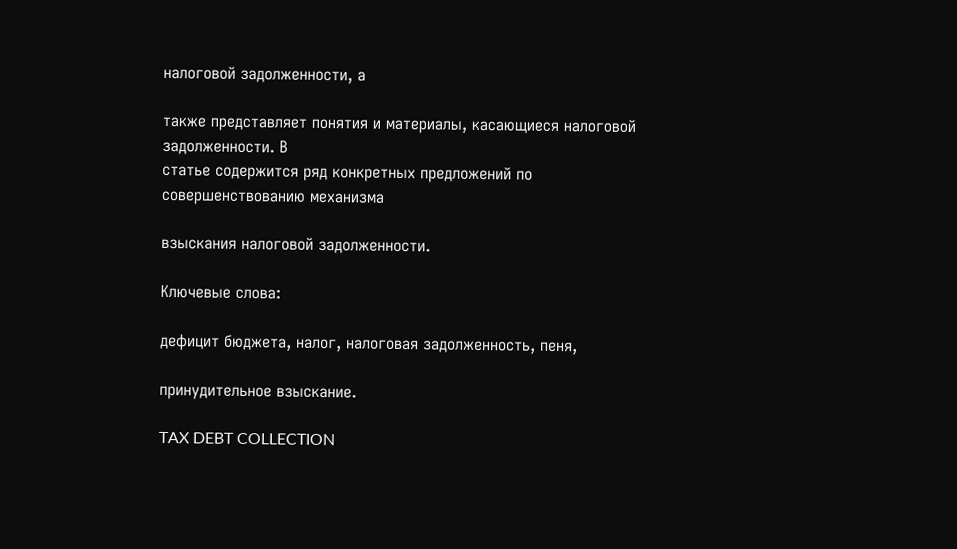налоговой задолженности, а

также представляет понятия и материалы, касающиеся налоговой задолженности. В
статье содержится ряд конкретных предложений по совершенствованию механизма

взыскания налоговой задолженности.

Ключевые слова:

дефицит бюджета, налог, налоговая задолженность, пеня,

принудительное взыскание.

TAX DEBT COLLECTION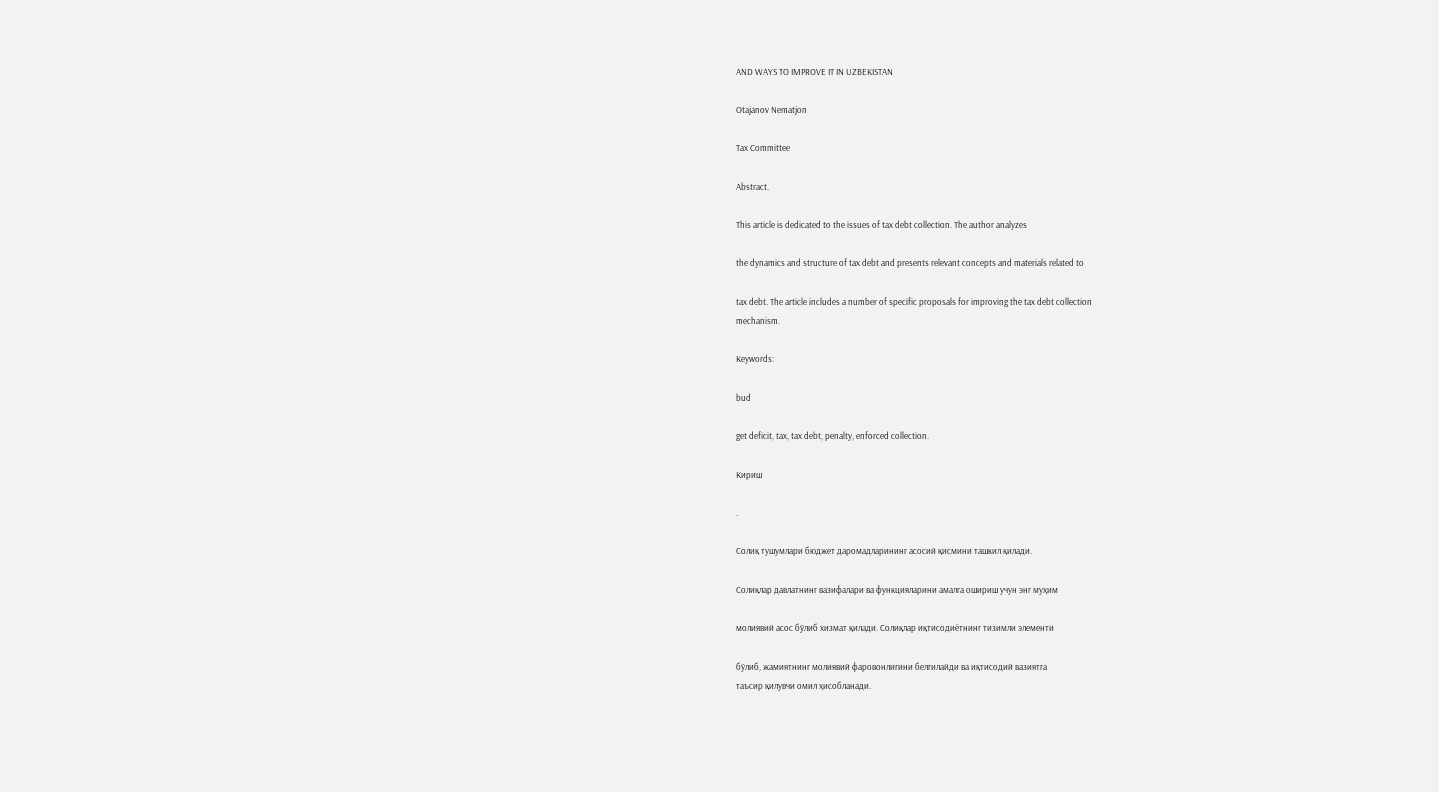AND WAYS TO IMPROVE IT IN UZBEKISTAN

Otajanov Nematjon

Tax Committee

Abstract.

This article is dedicated to the issues of tax debt collection. The author analyzes

the dynamics and structure of tax debt and presents relevant concepts and materials related to

tax debt. The article includes a number of specific proposals for improving the tax debt collection
mechanism.

Keywords:

bud

get deficit, tax, tax debt, penalty, enforced collection.

Кириш

.

Солиқ тушумлари бюджет даромадларининг асосий қисмини ташкил қилади.

Солиқлар давлатнинг вазифалари ва функцияларини амалга ошириш учун энг муҳим

молиявий асос бўлиб хизмат қилади. Солиқлар иқтисодиётнинг тизимли элементи

бўлиб, жамиятнинг молиявий фаровонлигини белгилайди ва иқтисодий вазиятга
таъсир қилувчи омил ҳисобланади.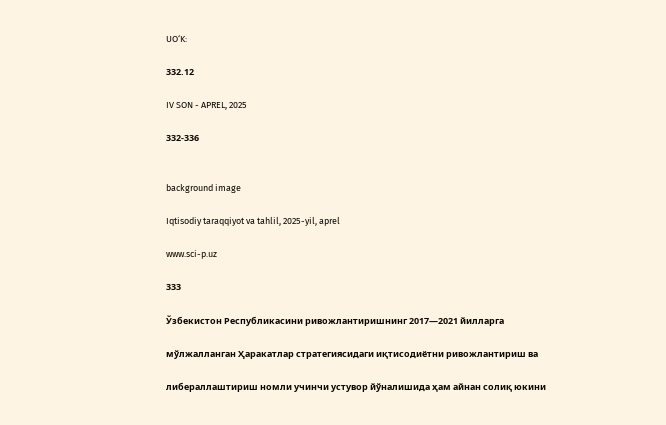UO‘K:

332.12

IV SON - APREL, 2025

332-336


background image

Iqtisodiy taraqqiyot va tahlil, 2025-yil, aprel

www.sci-p.uz

333

Ўзбекистон Республикасини ривожлантиришнинг 2017—2021 йилларга

мўлжалланган Ҳаракатлар стратегиясидаги иқтисодиётни ривожлантириш ва

либераллаштириш номли учинчи устувор йўналишида ҳам айнан солиқ юкини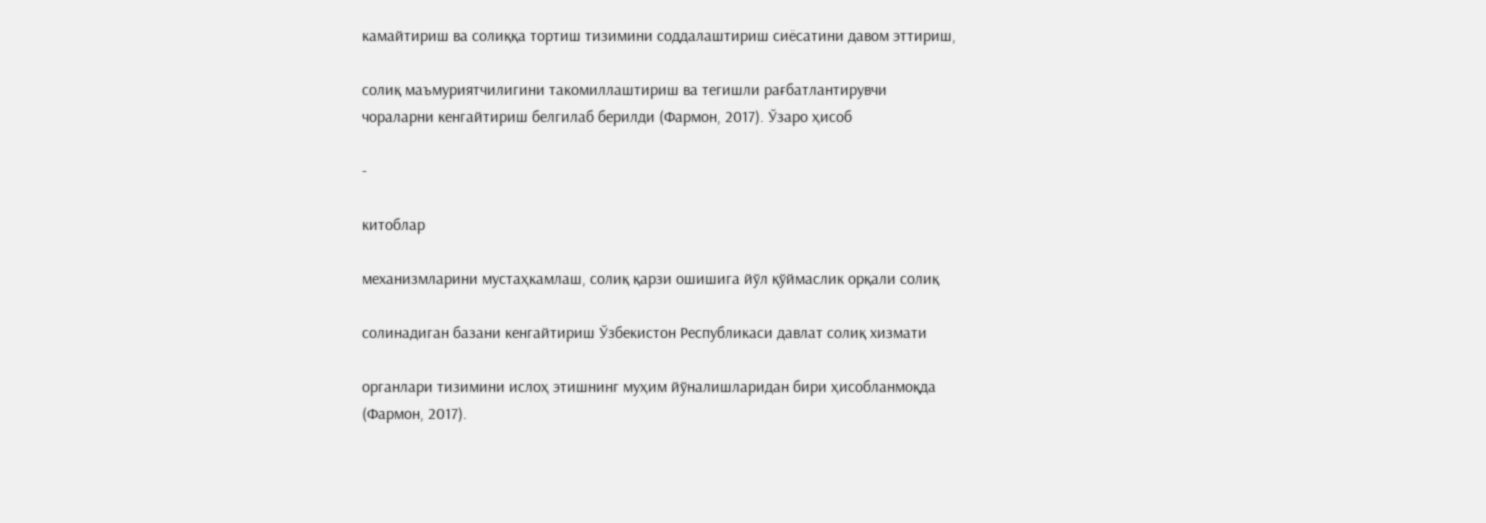камайтириш ва солиққа тортиш тизимини соддалаштириш сиёсатини давом эттириш,

солиқ маъмуриятчилигини такомиллаштириш ва тегишли рағбатлантирувчи
чораларни кенгайтириш белгилаб берилди (Фармон, 2017). Ўзаро ҳисоб

-

китоблар

механизмларини мустаҳкамлаш, солиқ қарзи ошишига йўл қўймаслик орқали солиқ

солинадиган базани кенгайтириш Ўзбекистон Республикаси давлат солиқ хизмати

органлари тизимини ислоҳ этишнинг муҳим йўналишларидан бири ҳисобланмоқда
(Фармон, 2017).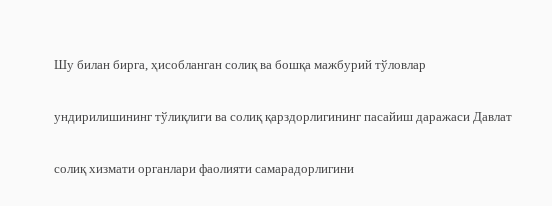Шу билан бирга, ҳисобланган солиқ ва бошқа мажбурий тўловлар

ундирилишининг тўлиқлиги ва солиқ қарздорлигининг пасайиш даражаси Давлат

солиқ хизмати органлари фаолияти самарадорлигини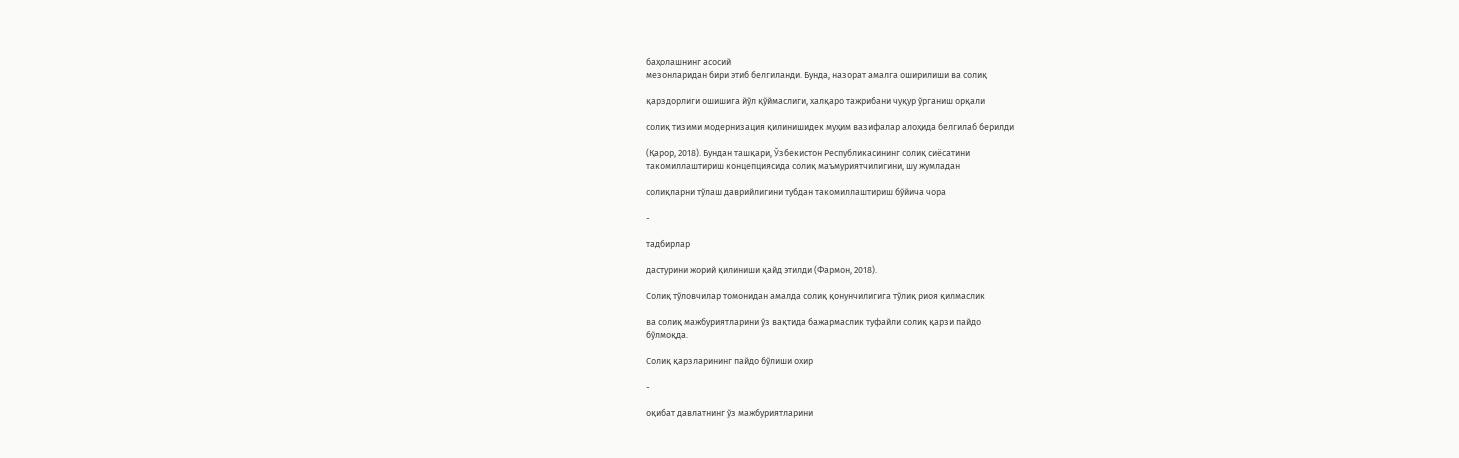баҳолашнинг асосий
мезонларидан бири этиб белгиланди. Бунда, назорат амалга оширилиши ва солиқ

қарздорлиги ошишига йўл қўймаслиги, халқаро тажрибани чуқур ўрганиш орқали

солиқ тизими модернизация қилинишидек муҳим вазифалар алоҳида белгилаб берилди

(Қарор, 2018). Бундан ташқари, Ўзбекистон Республикасининг солиқ сиёсатини
такомиллаштириш концепциясида солиқ маъмуриятчилигини, шу жумладан

солиқларни тўлаш даврийлигини тубдан такомиллаштириш бўйича чора

-

тадбирлар

дастурини жорий қилиниши қайд этилди (Фармон, 2018).

Солиқ тўловчилар томонидан амалда солиқ қонунчилигига тўлиқ риоя қилмаслик

ва солиқ мажбуриятларини ўз вақтида бажармаслик туфайли солиқ қарзи пайдо
бўлмоқда.

Солиқ қарзларининг пайдо бўлиши охир

-

оқибат давлатнинг ўз мажбуриятларини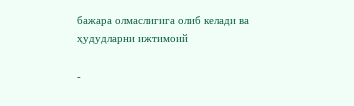бажара олмаслигига олиб келади ва ҳудудларни ижтимоий

-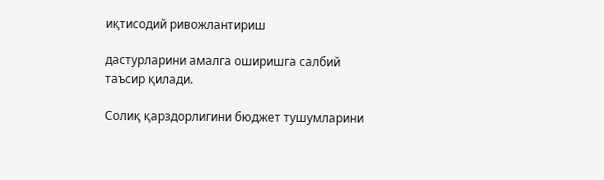иқтисодий ривожлантириш

дастурларини амалга оширишга салбий таъсир қилади.

Солиқ қарздорлигини бюджет тушумларини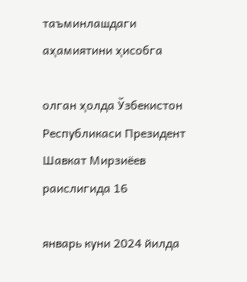таъминлашдаги аҳамиятини ҳисобга

олган ҳолда Ўзбекистон Республикаси Президент Шавкат Мирзиёев раислигида 16

январь куни 2024 йилда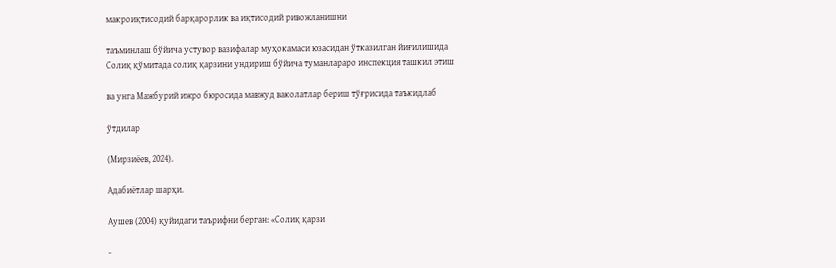макроиқтисодий барқарорлик ва иқтисодий ривожланишни

таъминлаш бўйича устувор вазифалар муҳокамаси юзасидан ўтказилган йиғилишида
Солиқ қўмитада солиқ қарзини ундириш бўйича туманлараро инспекция ташкил этиш

ва унга Мажбурий ижро бюросида мавжуд ваколатлар бериш тўғрисида таъкидлаб

ўтдилар

(Мирзиёев, 2024).

Адабиётлар шарҳи.

Аушев (2004) қуйидаги таърифни берган: «Солиқ қарзи

-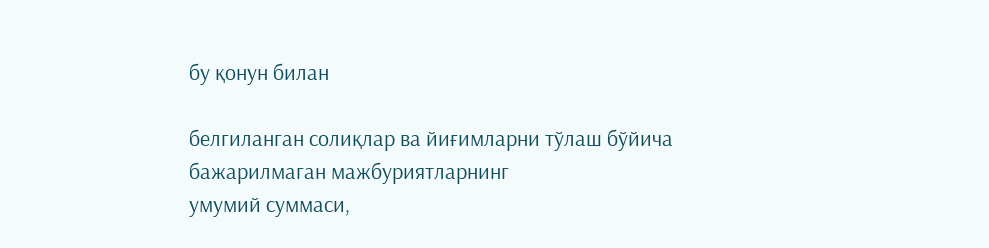бу қонун билан

белгиланган солиқлар ва йиғимларни тўлаш бўйича бажарилмаган мажбуриятларнинг
умумий суммаси,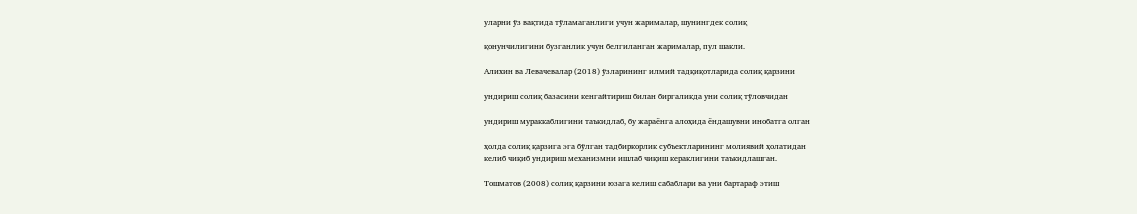уларни ўз вақтида тўламаганлиги учун жарималар, шунингдек солиқ

қонунчилигини бузганлик учун белгиланган жарималар, пул шакли.

Алихин ва Левачевалар (2018) ўзларининг илмий тадқиқотларида солиқ қарзини

ундириш солиқ базасини кенгайтириш билан биргаликда уни солиқ тўловчидан

ундириш мураккаблигини таъкидлаб, бу жараёнга алоҳида ёндашувни инобатга олган

ҳолда солиқ қарзига эга бўлган тадбиркорлик субъектларининг молиявий ҳолатидан
келиб чиқиб ундириш механизмни ишлаб чиқиш кераклигини таъкидлашган.

Тошматов (2008) солиқ қарзини юзага келиш сабаблари ва уни бартараф этиш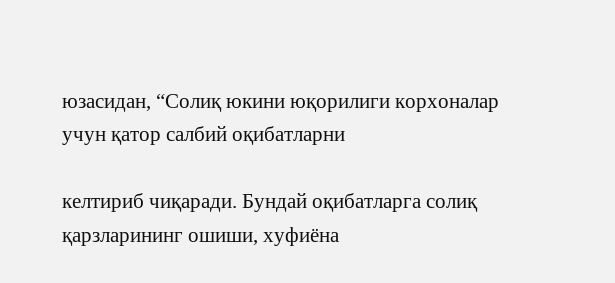юзасидан, “Солиқ юкини юқорилиги корхоналар учун қатор салбий оқибатларни

келтириб чиқаради. Бундай оқибатларга солиқ қарзларининг ошиши, хуфиёна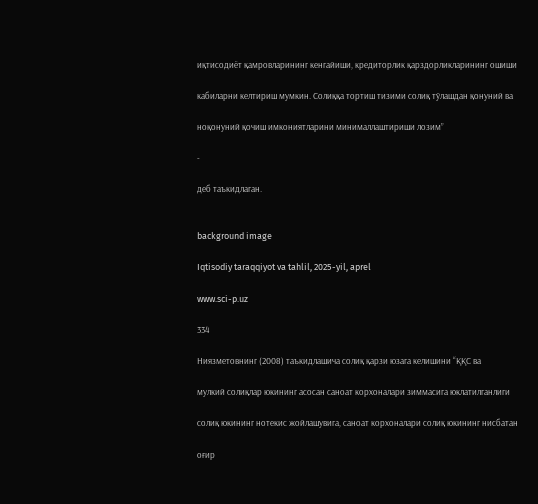иқтисодиёт қамровларининг кенгайиши, кредиторлик қарздорликларининг ошиши

кабиларни келтириш мумкин. Солиққа тортиш тизими солиқ тўлашдан қонуний ва

ноқонуний қочиш имкониятларини минималлаштириши лозим”

-

деб таъкидлаган.


background image

Iqtisodiy taraqqiyot va tahlil, 2025-yil, aprel

www.sci-p.uz

334

Ниязметовнинг (2008) таъкидлашича солиқ қарзи юзага келишини “ҚҚС ва

мулкий солиқлар юкининг асосан саноат корхоналари зиммасига юклатилганлиги

солиқ юкининг нотекис жойлашувига, саноат корхоналари солиқ юкининг нисбатан

оғир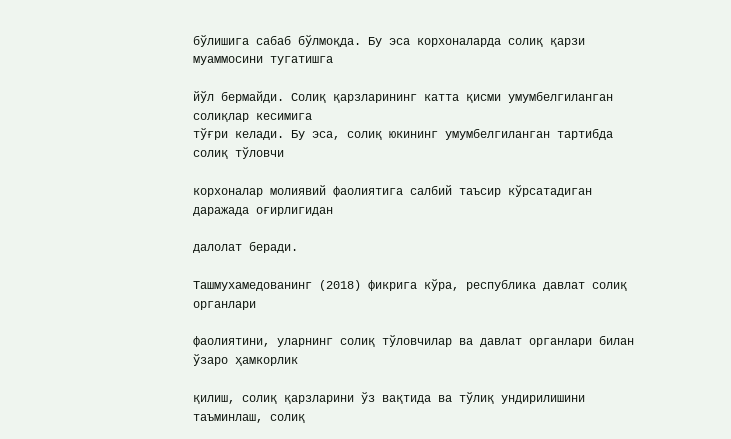бўлишига сабаб бўлмоқда. Бу эса корхоналарда солиқ қарзи муаммосини тугатишга

йўл бермайди. Солиқ қарзларининг катта қисми умумбелгиланган солиқлар кесимига
тўғри келади. Бу эса, солиқ юкининг умумбелгиланган тартибда солиқ тўловчи

корхоналар молиявий фаолиятига салбий таъсир кўрсатадиган даражада оғирлигидан

далолат беради.

Ташмухамедованинг (2018) фикрига кўра, республика давлат солиқ органлари

фаолиятини, уларнинг солиқ тўловчилар ва давлат органлари билан ўзаро ҳамкорлик

қилиш, солиқ қарзларини ўз вақтида ва тўлиқ ундирилишини таъминлаш, солиқ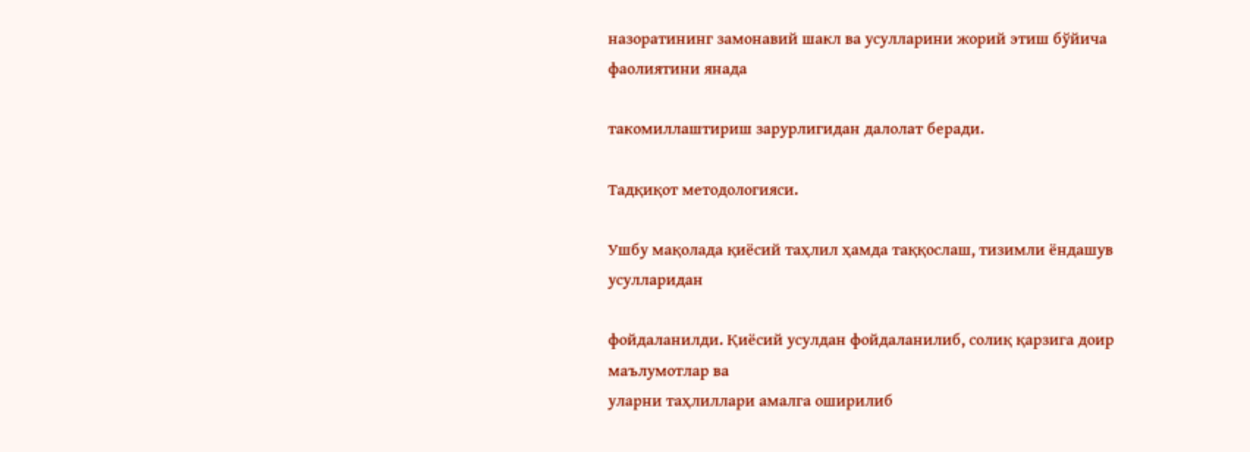назоратининг замонавий шакл ва усулларини жорий этиш бўйича фаолиятини янада

такомиллаштириш зарурлигидан далолат беради.

Тадқиқот методологияси.

Ушбу мақолада қиёсий таҳлил ҳамда таққослаш, тизимли ёндашув усулларидан

фойдаланилди. Қиёсий усулдан фойдаланилиб, солиқ қарзига доир маълумотлар ва
уларни таҳлиллари амалга оширилиб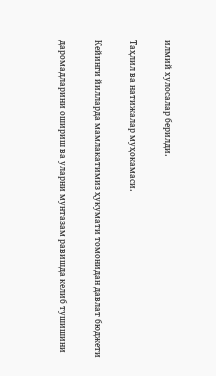илмий хулосалар берилди.

Таҳлил ва натижалар муҳокамаси.

Кейинги йилларда мамлакатимиз ҳукумати томонидан давлат бюджети

даромадларини ошириш ва уларни мунтазам равишда келиб тушишини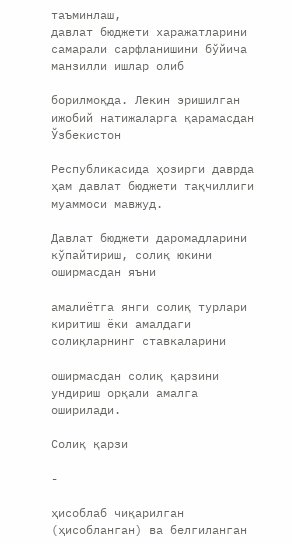таъминлаш,
давлат бюджети харажатларини самарали сарфланишини бўйича манзилли ишлар олиб

борилмоқда. Лекин эришилган ижобий натижаларга қарамасдан Ўзбекистон

Республикасида ҳозирги даврда ҳам давлат бюджети тақчиллиги муаммоси мавжуд.

Давлат бюджети даромадларини кўпайтириш, солиқ юкини оширмасдан яъни

амалиётга янги солиқ турлари киритиш ёки амалдаги солиқларнинг ставкаларини

оширмасдан солиқ қарзини ундириш орқали амалга оширилади.

Солиқ қарзи

-

ҳисоблаб чиқарилган (ҳисобланган) ва белгиланган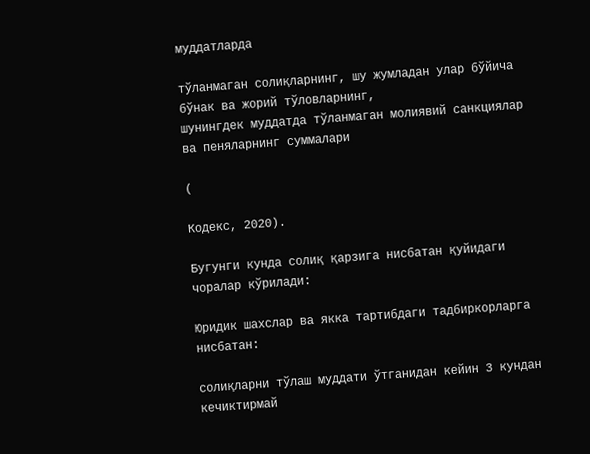муддатларда

тўланмаган солиқларнинг, шу жумладан улар бўйича бўнак ва жорий тўловларнинг,
шунингдек муддатда тўланмаган молиявий санкциялар ва пеняларнинг суммалари

(

Кодекс, 2020).

Бугунги кунда солиқ қарзига нисбатан қуйидаги чоралар кўрилади:

Юридик шахслар ва якка тартибдаги тадбиркорларга нисбатан:

солиқларни тўлаш муддати ўтганидан кейин 3 кундан кечиктирмай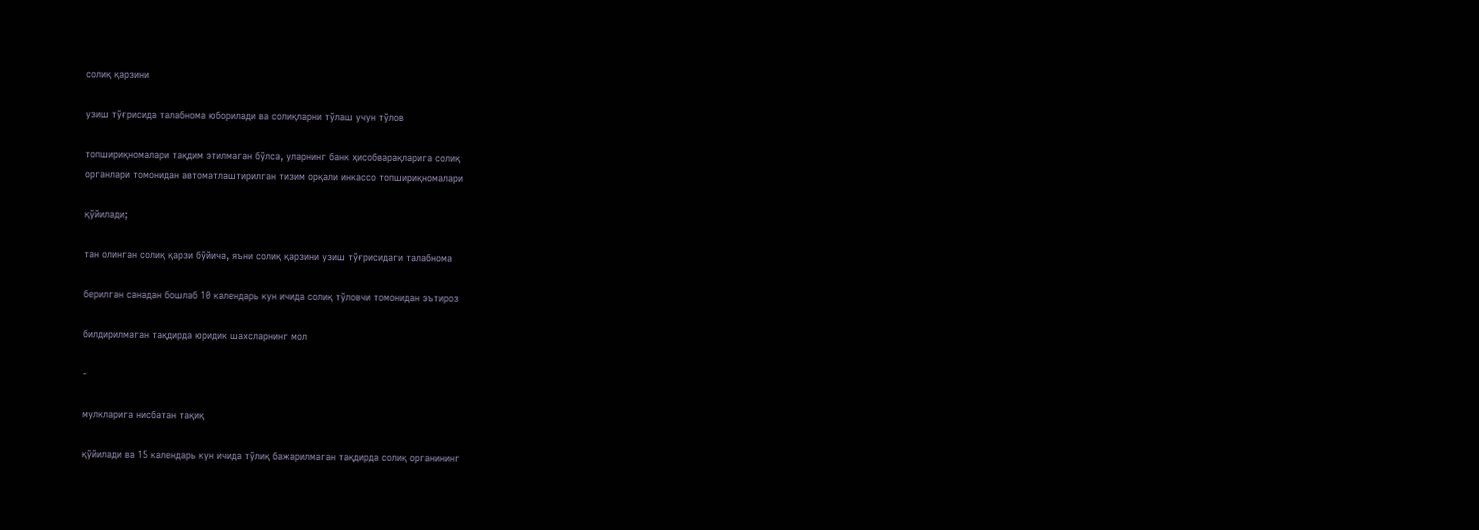солиқ қарзини

узиш тўғрисида талабнома юборилади ва солиқларни тўлаш учун тўлов

топшириқномалари тақдим этилмаган бўлса, уларнинг банк ҳисобварақларига солиқ
органлари томонидан автоматлаштирилган тизим орқали инкассо топшириқномалари

қўйилади;

тан олинган солиқ қарзи бўйича, яъни солиқ қарзини узиш тўғрисидаги талабнома

берилган санадан бошлаб 10 календарь кун ичида солиқ тўловчи томонидан эътироз

билдирилмаган тақдирда юридик шахсларнинг мол

-

мулкларига нисбатан тақиқ

қўйилади ва 15 календарь кун ичида тўлиқ бажарилмаган тақдирда солиқ органининг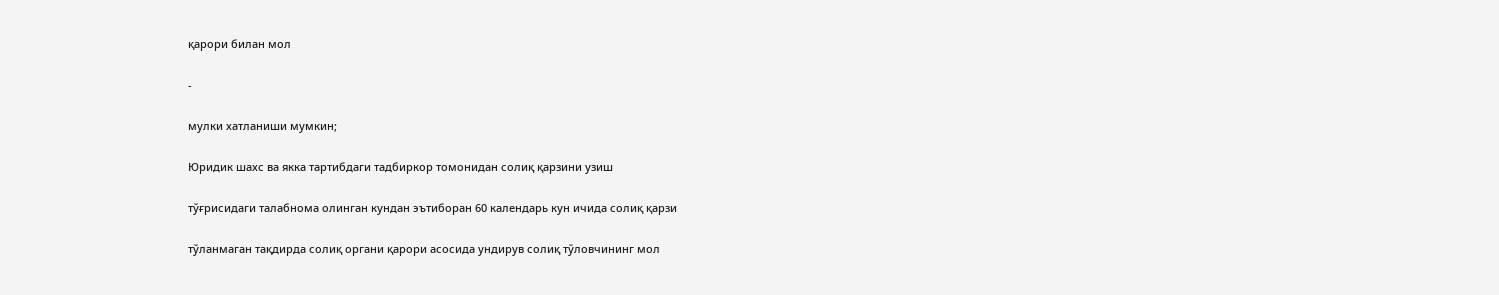қарори билан мол

-

мулки хатланиши мумкин;

Юридик шахс ва якка тартибдаги тадбиркор томонидан солиқ қарзини узиш

тўғрисидаги талабнома олинган кундан эътиборан 60 календарь кун ичида солиқ қарзи

тўланмаган тақдирда солиқ органи қарори асосида ундирув солиқ тўловчининг мол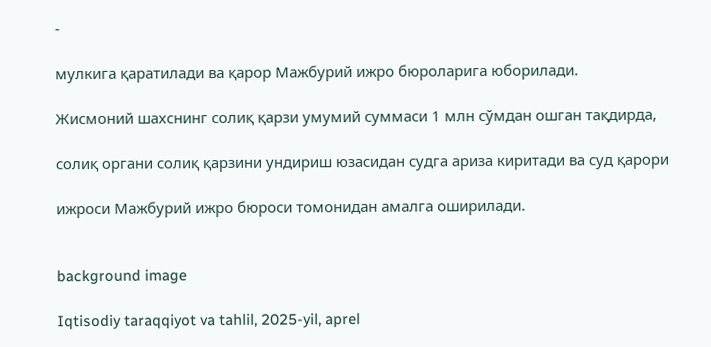-

мулкига қаратилади ва қарор Мажбурий ижро бюроларига юборилади.

Жисмоний шахснинг солиқ қарзи умумий суммаси 1 млн сўмдан ошган тақдирда,

солиқ органи солиқ қарзини ундириш юзасидан судга ариза киритади ва суд қарори

ижроси Мажбурий ижро бюроси томонидан амалга оширилади.


background image

Iqtisodiy taraqqiyot va tahlil, 2025-yil, aprel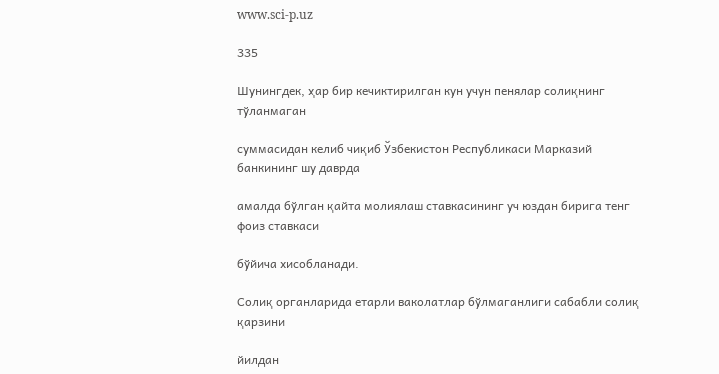www.sci-p.uz

335

Шунингдек, ҳар бир кечиктирилган кун учун пенялар солиқнинг тўланмаган

суммасидан келиб чиқиб Ўзбекистон Республикаси Марказий банкининг шу даврда

амалда бўлган қайта молиялаш ставкасининг уч юздан бирига тенг фоиз ставкаси

бўйича хисобланади.

Солиқ органларида етарли ваколатлар бўлмаганлиги сабабли солиқ қарзини

йилдан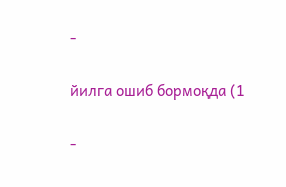-

йилга ошиб бормоқда (1

-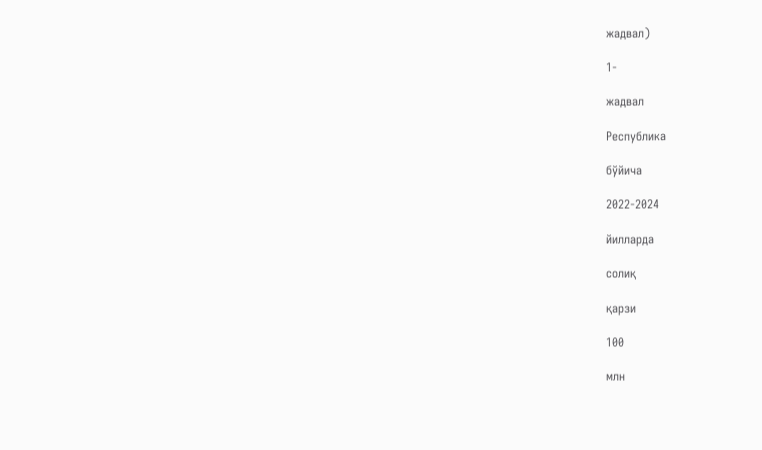жадвал)

1-

жадвал

Республика

бўйича

2022-2024

йилларда

солиқ

қарзи

100

млн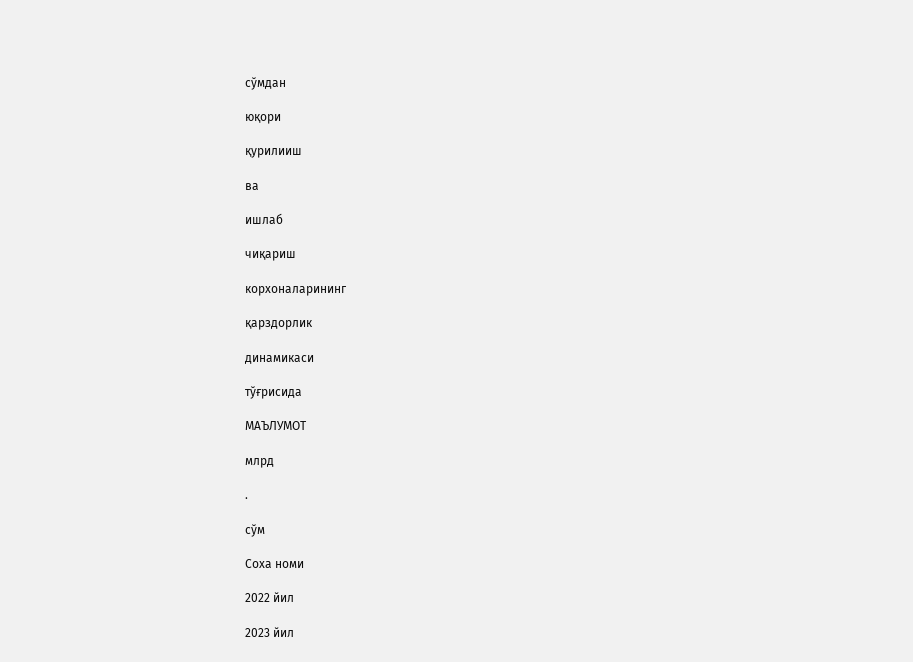сўмдан

юқори

қурилииш

ва

ишлаб

чиқариш

корхоналарининг

қарздорлик

динамикаси

тўғрисида

МАЪЛУМОТ

млрд

.

сўм

Соха номи

2022 йил

2023 йил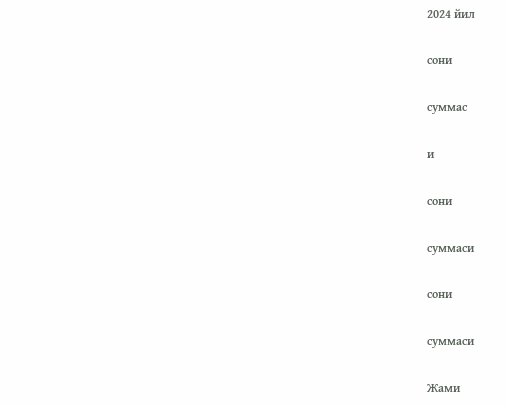2024 йил

сони

суммас

и

сони

суммаси

сони

суммаси

Жами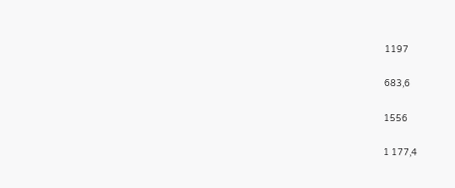1197

683,6

1556

1 177,4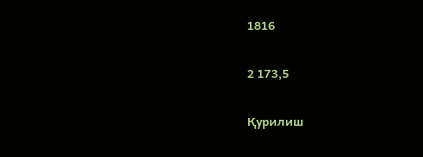1816

2 173,5

Қурилиш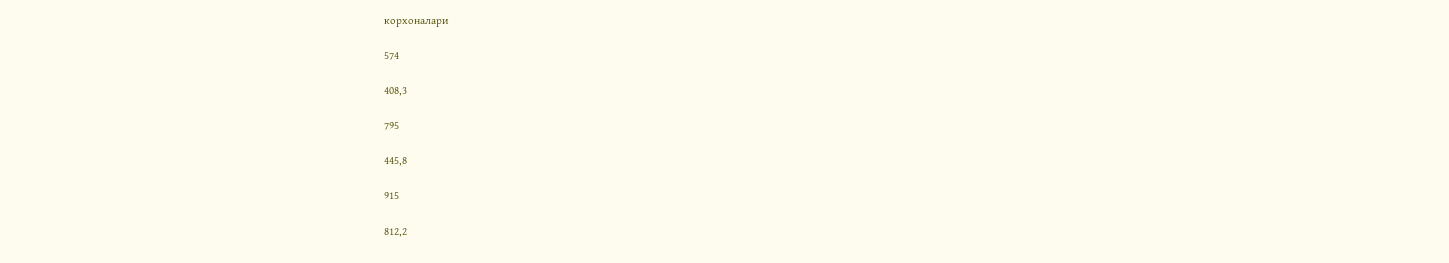корхоналари

574

408,3

795

445,8

915

812,2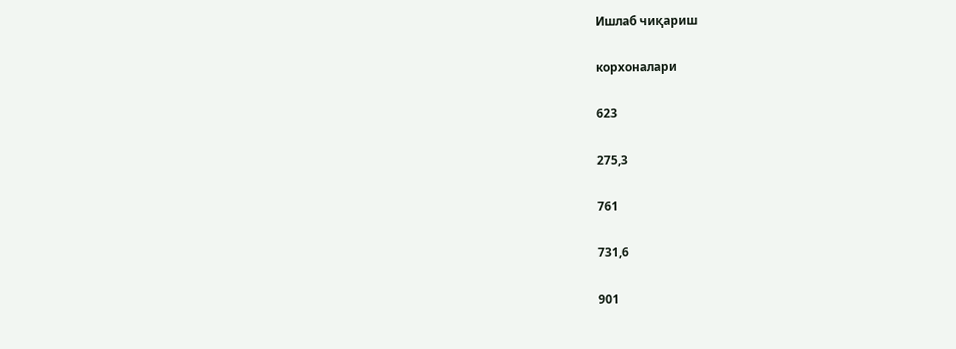Ишлаб чиқариш

корхоналари

623

275,3

761

731,6

901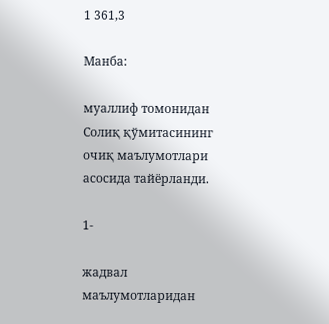1 361,3

Манба:

муаллиф томонидан Солиқ қўмитасининг очиқ маълумотлари асосида тайёрланди.

1-

жадвал маълумотларидан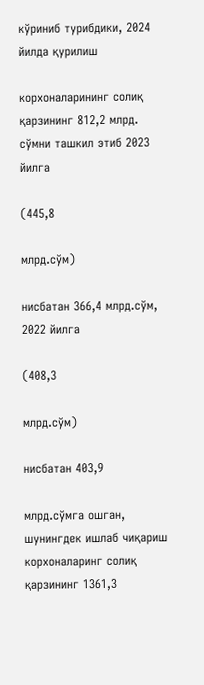кўриниб турибдики, 2024 йилда қурилиш

корхоналарининг солиқ қарзининг 812,2 млрд. сўмни ташкил этиб 2023 йилга

(445,8

млрд.сўм)

нисбатан 366,4 млрд.сўм, 2022 йилга

(408,3

млрд.сўм)

нисбатан 403,9

млрд.сўмга ошган, шунингдек ишлаб чиқариш корхоналаринг солиқ қарзининг 1361,3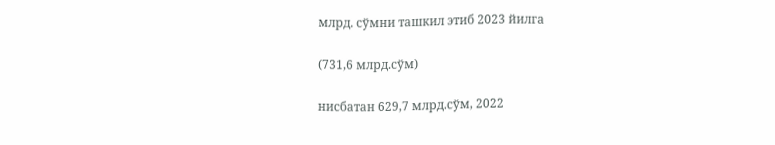млрд. сўмни ташкил этиб 2023 йилга

(731,6 млрд.сўм)

нисбатан 629,7 млрд.сўм, 2022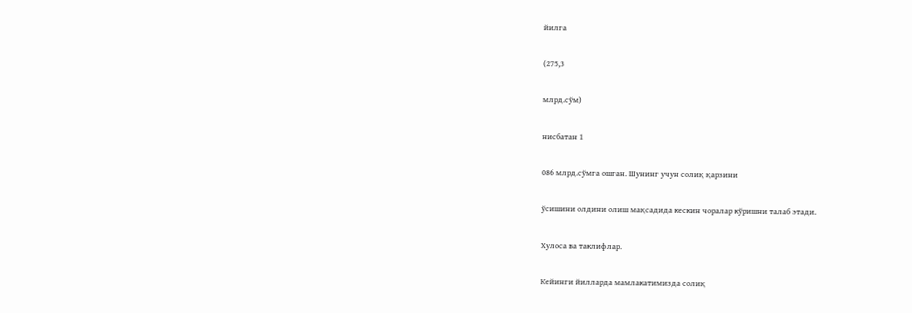йилга

(275,3

млрд.сўм)

нисбатан 1

086 млрд.сўмга ошган. Шунинг учун солиқ қарзини

ўсишини олдини олиш мақсадида кескин чоралар кўришни талаб этади.

Хулоса ва таклифлар.

Кейинги йилларда мамлакатимизда солиқ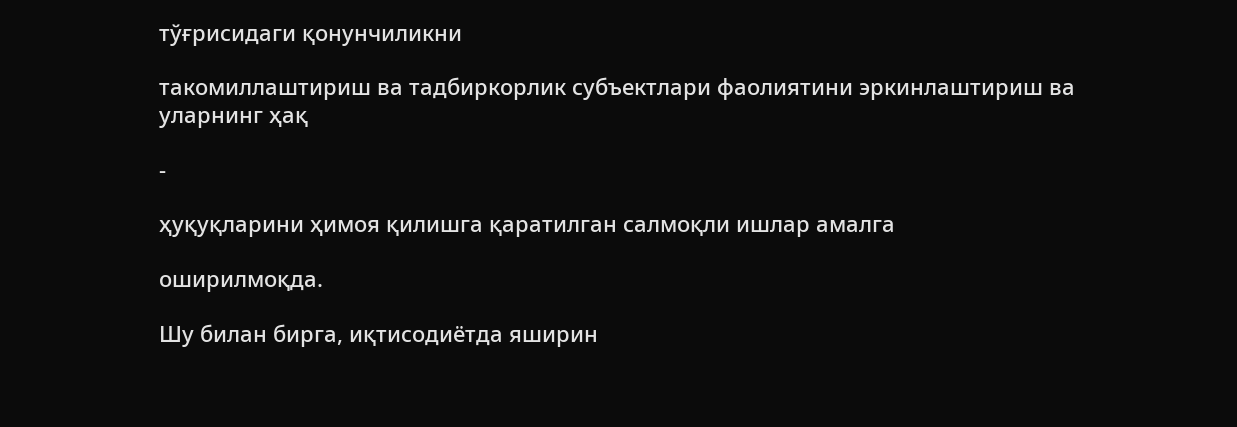тўғрисидаги қонунчиликни

такомиллаштириш ва тадбиркорлик субъектлари фаолиятини эркинлаштириш ва
уларнинг ҳақ

-

ҳуқуқларини ҳимоя қилишга қаратилган салмоқли ишлар амалга

оширилмоқда.

Шу билан бирга, иқтисодиётда яширин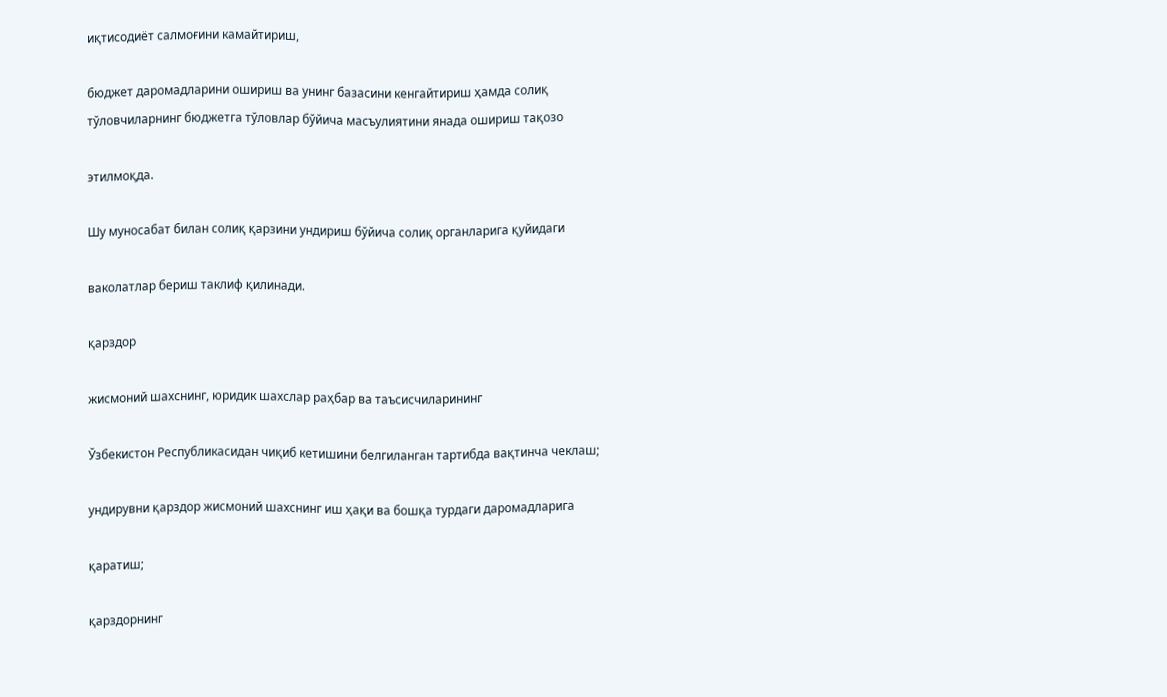иқтисодиёт салмоғини камайтириш,

бюджет даромадларини ошириш ва унинг базасини кенгайтириш ҳамда солиқ
тўловчиларнинг бюджетга тўловлар бўйича масъулиятини янада ошириш тақозо

этилмоқда.

Шу муносабат билан солиқ қарзини ундириш бўйича солиқ органларига қуйидаги

ваколатлар бериш таклиф қилинади.

қарздор

жисмоний шахснинг, юридик шахслар раҳбар ва таъсисчиларининг

Ўзбекистон Республикасидан чиқиб кетишини белгиланган тартибда вақтинча чеклаш;

ундирувни қарздор жисмоний шахснинг иш ҳақи ва бошқа турдаги даромадларига

қаратиш;

қарздорнинг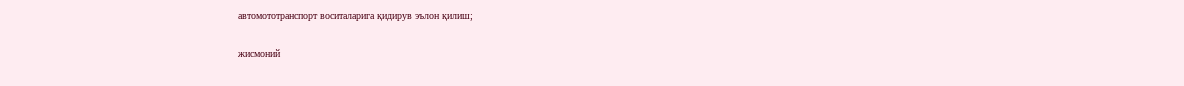автомототранспорт воситаларига қидирув эълон қилиш;

жисмоний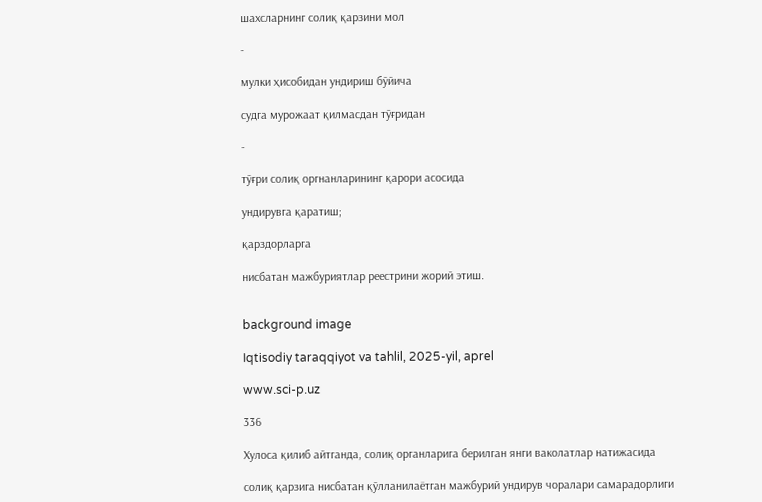шахсларнинг солиқ қарзини мол

-

мулки ҳисобидан ундириш бўйича

судга мурожаат қилмасдан тўғридан

-

тўғри солиқ оргнанларининг қарори асосида

ундирувга қаратиш;

қарздорларга

нисбатан мажбуриятлар реестрини жорий этиш.


background image

Iqtisodiy taraqqiyot va tahlil, 2025-yil, aprel

www.sci-p.uz

336

Хулоса қилиб айтганда, солиқ органларига берилган янги ваколатлар натижасида

солиқ қарзига нисбатан қўлланилаётган мажбурий ундирув чоралари самарадорлиги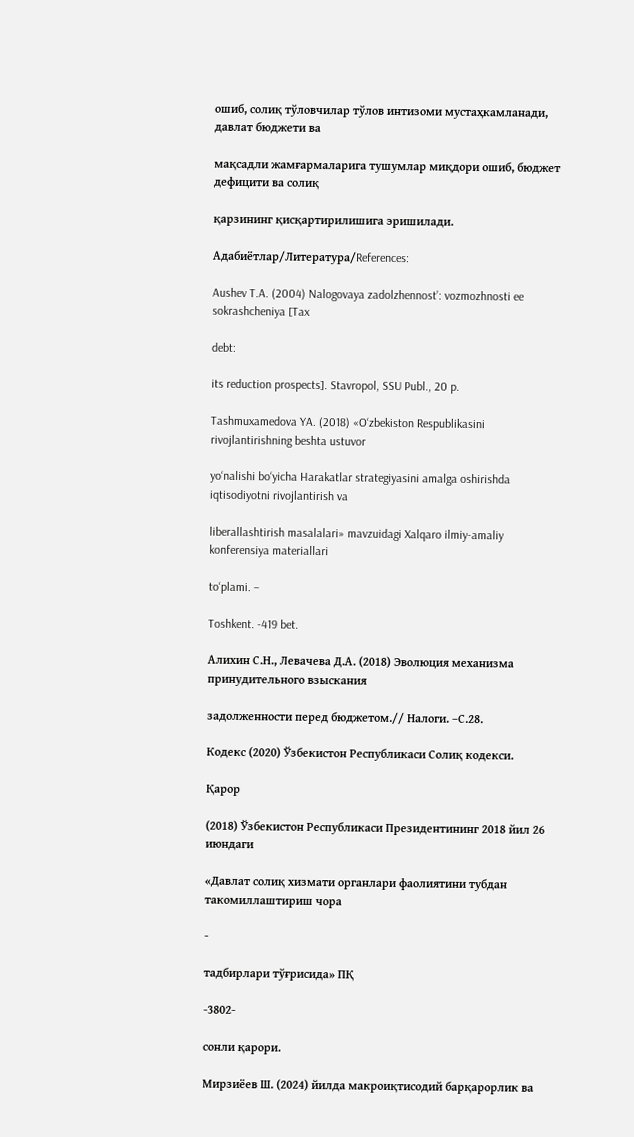ошиб, солиқ тўловчилар тўлов интизоми мустаҳкамланади, давлат бюджети ва

мақсадли жамғармаларига тушумлар миқдори ошиб, бюджет дефицити ва солиқ

қарзининг қисқартирилишига эришилади.

Адабиётлар/Литература/References:

Aushev T.A. (2004) Nalogovaya zadolzhennost’: vozmozhnosti ee sokrashcheniya [Tax

debt:

its reduction prospects]. Stavropol, SSU Publ., 20 p.

Tashmuxamedova YA. (2018) «O‘zbekiston Respublikasini rivojlantirishning beshta ustuvor

yo‘nalishi bo‘yicha Harakatlar strategiyasini amalga oshirishda iqtisodiyotni rivojlantirish va

liberallashtirish masalalari» mavzuidagi Xalqaro ilmiy-amaliy konferensiya materiallari

to‘plami. –

Toshkent. -419 bet.

Алихин С.Н., Левачева Д.А. (2018) Эволюция механизма принудительного взыскания

задолженности перед бюджетом.// Налоги. –С.28.

Кодекс (2020) Ўзбекистон Республикаси Солиқ кодекси.

Қарор

(2018) Ўзбекистон Республикаси Президентининг 2018 йил 26 июндаги

«Давлат солиқ хизмати органлари фаолиятини тубдан такомиллаштириш чора

-

тадбирлари тўғрисида» ПҚ

-3802-

сонли қарори.

Мирзиёев Ш. (2024) йилда макроиқтисодий барқарорлик ва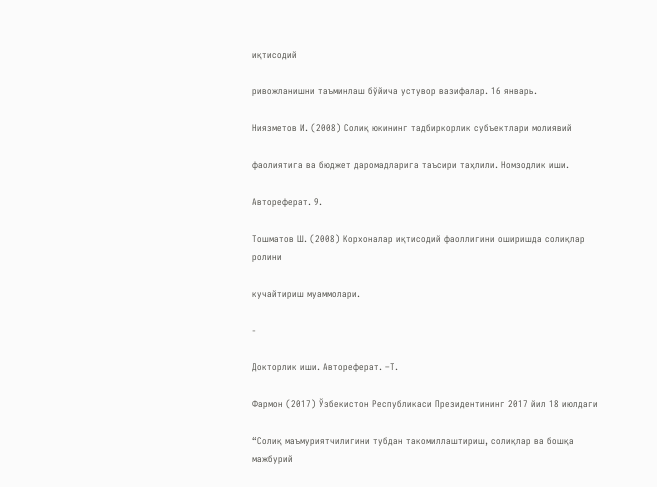иқтисодий

ривожланишни таъминлаш бўйича устувор вазифалар. 16 январь.

Ниязметов И. (2008) Солиқ юкининг тадбиркорлик субъектлари молиявий

фаолиятига ва бюджет даромадларига таъсири таҳлили. Номзодлик иши.

Автореферат. 9.

Тошматов Ш. (2008) Корхоналар иқтисодий фаоллигини оширишда солиқлар ролини

кучайтириш муаммолари.

-

Докторлик иши. Автореферат. –Т.

Фармон (2017) Ўзбекистон Республикаси Президентининг 2017 йил 18 июлдаги

“Солиқ маъмуриятчилигини тубдан такомиллаштириш, солиқлар ва бошқа мажбурий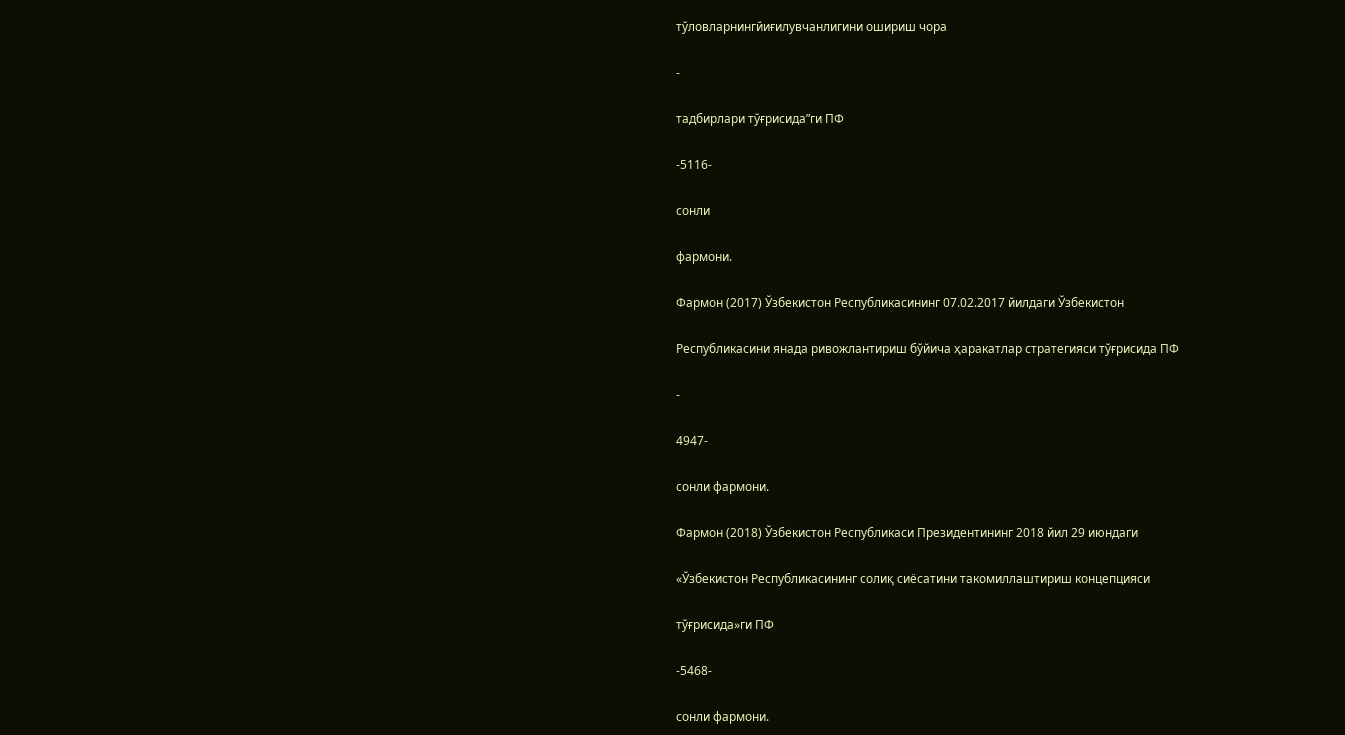тўловларнингйиғилувчанлигини ошириш чора

-

тадбирлари тўғрисида”ги ПФ

-5116-

сонли

фармони.

Фармон (2017) Ўзбекистон Республикасининг 07.02.2017 йилдаги Ўзбекистон

Республикасини янада ривожлантириш бўйича ҳаракатлар стратегияси тўғрисида ПФ

-

4947-

сонли фармони.

Фармон (2018) Ўзбекистон Республикаси Президентининг 2018 йил 29 июндаги

«Ўзбекистон Республикасининг солиқ сиёсатини такомиллаштириш концепцияси

тўғрисида»ги ПФ

-5468-

сонли фармони.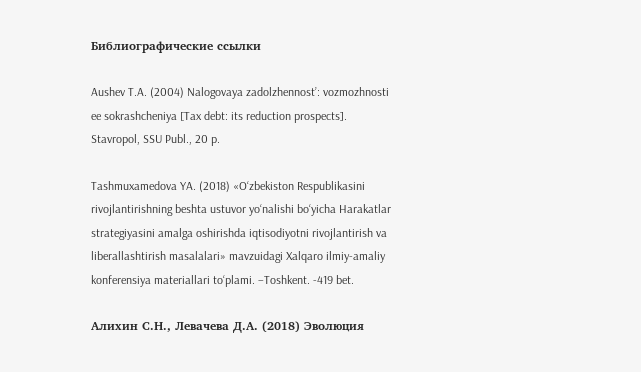Библиографические ссылки

Aushev T.A. (2004) Nalogovaya zadolzhennost’: vozmozhnosti ee sokrashcheniya [Tax debt: its reduction prospects]. Stavropol, SSU Publ., 20 p.

Tashmuxamedova YA. (2018) «O‘zbekiston Respublikasini rivojlantirishning beshta ustuvor yo‘nalishi bo‘yicha Harakatlar strategiyasini amalga oshirishda iqtisodiyotni rivojlantirish va liberallashtirish masalalari» mavzuidagi Xalqaro ilmiy-amaliy konferensiya materiallari to‘plami. –Toshkent. -419 bet.

Алихин С.Н., Левачева Д.А. (2018) Эволюция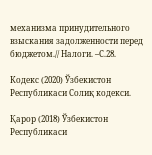механизма принудительного взыскания задолженности перед бюджетом.// Налоги. –С.28.

Кодекс (2020) Ўзбекистон Республикаси Солиқ кодекси.

Қарор (2018) Ўзбекистон Республикаси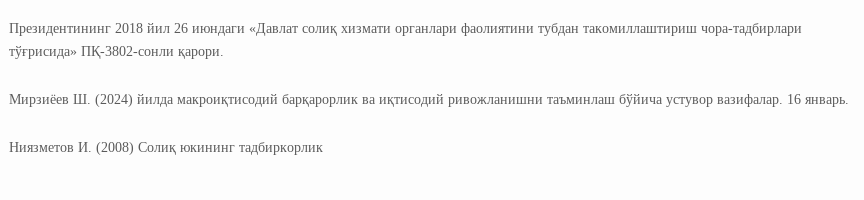Президентининг 2018 йил 26 июндаги «Давлат солиқ хизмати органлари фаолиятини тубдан такомиллаштириш чора-тадбирлари тўғрисида» ПҚ-3802-сонли қарори.

Мирзиёев Ш. (2024) йилда макроиқтисодий барқарорлик ва иқтисодий ривожланишни таъминлаш бўйича устувор вазифалар. 16 январь.

Ниязметов И. (2008) Солиқ юкининг тадбиркорлик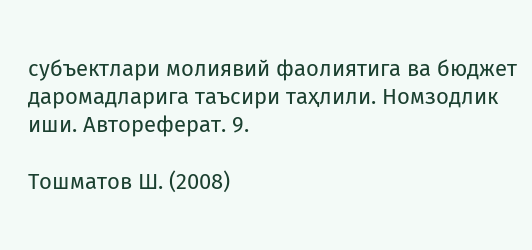субъектлари молиявий фаолиятига ва бюджет даромадларига таъсири таҳлили. Номзодлик иши. Автореферат. 9.

Тошматов Ш. (2008)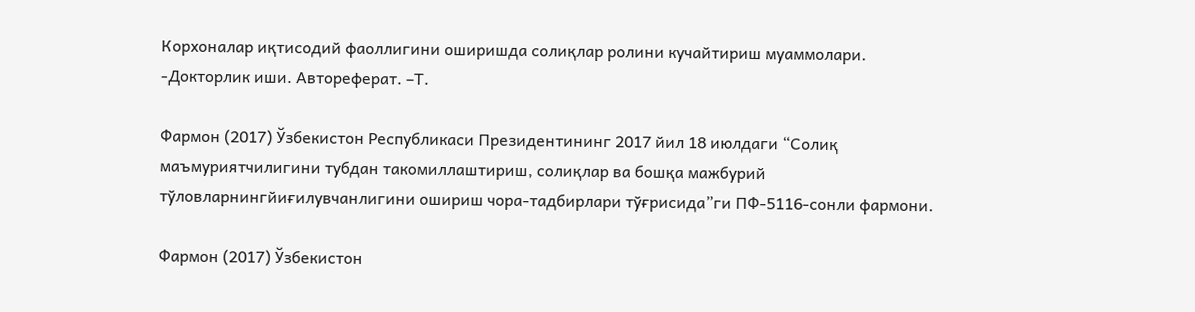Корхоналар иқтисодий фаоллигини оширишда солиқлар ролини кучайтириш муаммолари. -Докторлик иши. Автореферат. –Т.

Фармон (2017) Ўзбекистон Республикаси Президентининг 2017 йил 18 июлдаги “Солиқ маъмуриятчилигини тубдан такомиллаштириш, солиқлар ва бошқа мажбурий тўловларнингйиғилувчанлигини ошириш чора-тадбирлари тўғрисида”ги ПФ-5116-сонли фармони.

Фармон (2017) Ўзбекистон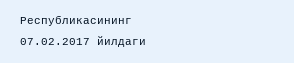Республикасининг 07.02.2017 йилдаги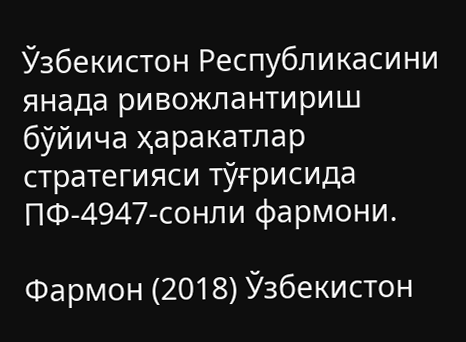Ўзбекистон Республикасини янада ривожлантириш бўйича ҳаракатлар стратегияси тўғрисида ПФ-4947-сонли фармони.

Фармон (2018) Ўзбекистон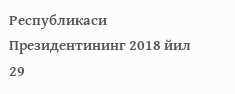Республикаси Президентининг 2018 йил 29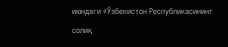июндаги «Ўзбекистон Республикасининг солиқ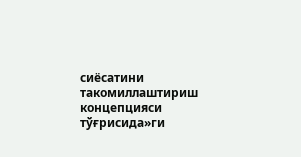сиёсатини такомиллаштириш концепцияси тўғрисида»ги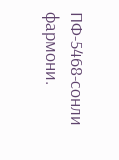ПФ-5468-сонли фармони.